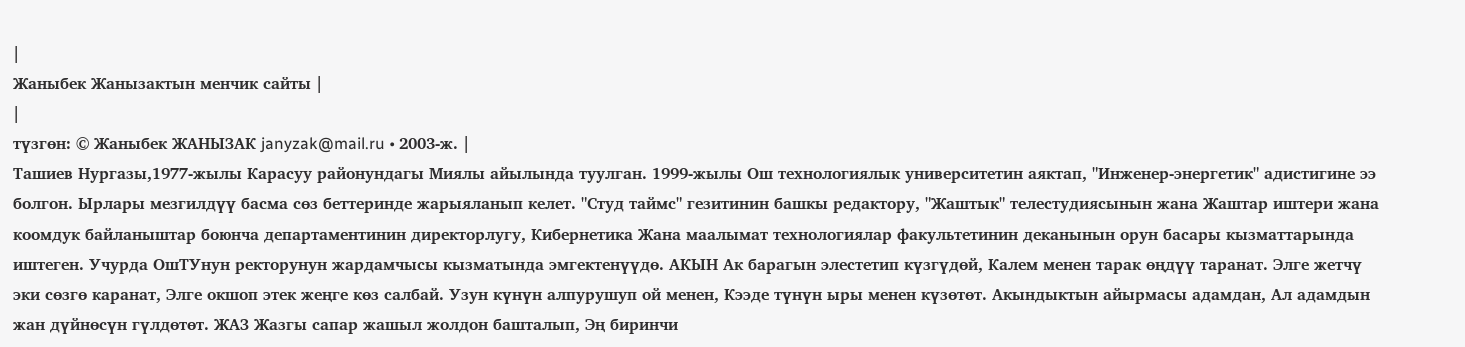|
Жаныбек Жанызактын менчик сайты |
|
түзгөн: © Жаныбек ЖАНЫЗАК janyzak@mail.ru • 2003-ж. |
Ташиев Нургазы,1977-жылы Карасуу районундагы Миялы айылында туулган. 1999-жылы Ош технологиялык университетин аяктап, "Инженер-энергетик" адистигине ээ болгон. Ырлары мезгилдүү басма сөз беттеринде жарыяланып келет. "Студ таймс" гезитинин башкы редактору, "Жаштык" телестудиясынын жана Жаштар иштери жана коомдук байланыштар боюнча департаментинин директорлугу, Кибернетика Жана маалымат технологиялар факультетинин деканынын орун басары кызматтарында иштеген. Учурда ОшТУнун ректорунун жардамчысы кызматында эмгектенүүдө. АКЫН Ак барагын элестетип күзгүдөй, Калем менен тарак өңдүү таранат. Элге жетчү эки сөзгө каранат, Элге окшоп этек жеңге көз салбай. Узун күнүн алпурушуп ой менен, Кээде түнүн ыры менен күзөтөт. Акындыктын айырмасы адамдан, Ал адамдын жан дүйнөсүн гүлдөтөт. ЖАЗ Жазгы сапар жашыл жолдон башталып, Эң биринчи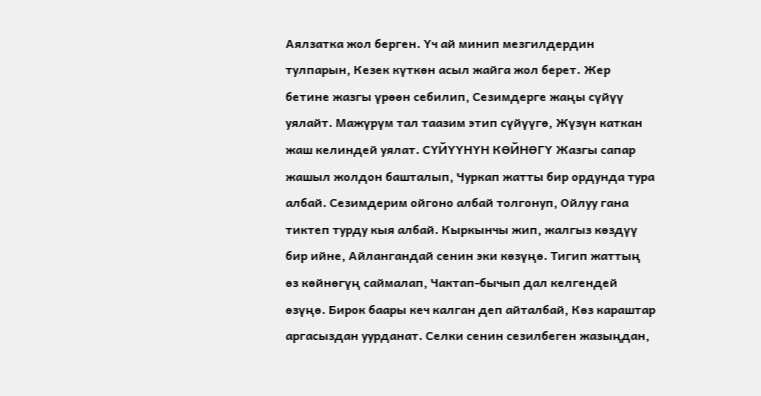Аялзатка жол берген. Үч ай минип мезгилдердин тулпарын, Кезек күткөн асыл жайга жол берет. Жер бетине жазгы үрөөн себилип, Сезимдерге жаңы сүйүү уялайт. Мажүрүм тал таазим этип сүйүүгө, Жүзүн каткан жаш келиндей уялат. СҮЙҮҮНҮН КӨЙНӨГҮ Жазгы сапар жашыл жолдон башталып, Чуркап жатты бир ордунда тура албай. Сезимдерим ойгоно албай толгонуп, Ойлуу гана тиктеп турду кыя албай. Кыркынчы жип, жалгыз көздүү бир ийне, Айлангандай сенин эки көзүңө. Тигип жаттың өз көйнөгүң саймалап, Чактап-бычып дал келгендей өзүңө. Бирок баары кеч калган деп айталбай, Көз караштар аргасыздан уурданат. Селки сенин сезилбеген жазыңдан,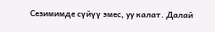Сезимимде сүйүү эмес, уу калат. Далай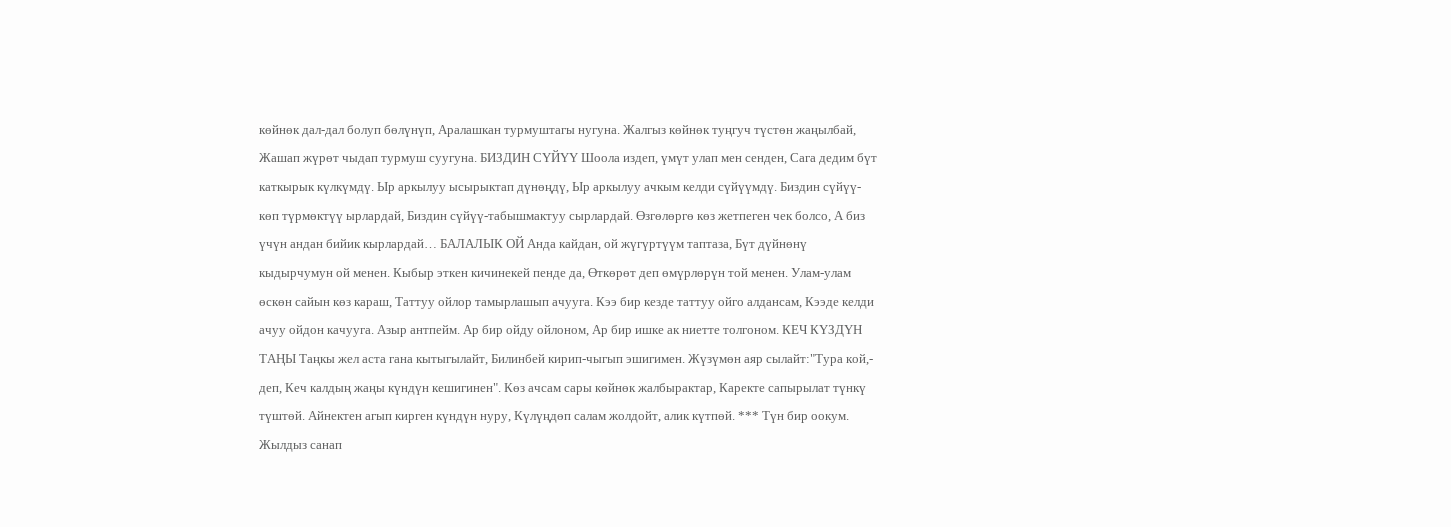көйнөк дал-дал болуп бөлүнүп, Аралашкан турмуштагы нугуна. Жалгыз көйнөк туңгуч түстөн жаңылбай, Жашап жүрөт чыдап турмуш суугуна. БИЗДИН СҮЙҮҮ Шоола издеп, үмүт улап мен сенден, Сага дедим бүт каткырык күлкүмдү. Ыр аркылуу ысырыктап дүнөңдү, Ыр аркылуу ачкым келди сүйүүмдү. Биздин сүйүү-көп түрмөктүү ырлардай, Биздин сүйүү-табышмактуу сырлардай. Өзгөлөргө көз жетпеген чек болсо, А биз үчүн андан бийик кырлардай… БАЛАЛЫК ОЙ Анда кайдан, ой жүгүртүүм таптаза, Бүт дүйнөнү кыдырчумун ой менен. Кыбыр эткен кичинекей пенде да, Өткөрөт деп өмүрлөрүн той менен. Улам-улам өскөн сайын көз караш, Таттуу ойлор тамырлашып ачууга. Кээ бир кезде таттуу ойго алдансам, Кээде келди ачуу ойдон качууга. Азыр антпейм. Ар бир ойду ойлоном, Ар бир ишке ак ниетте толгоном. КЕЧ КҮЗДҮН ТАҢЫ Таңкы жел аста гана кытыгылайт, Билинбей кирип-чыгып эшигимен. Жүзүмөн аяр сылайт:"Тура кой,- деп, Кеч калдың жаңы күндүн кешигинен". Көз ачсам сары көйнөк жалбырактар, Каректе сапырылат түнкү түштөй. Айнектен агып кирген күндүн нуру, Күлүңдөп салам жолдойт, алик күтпөй. *** Түн бир оокум. Жылдыз санап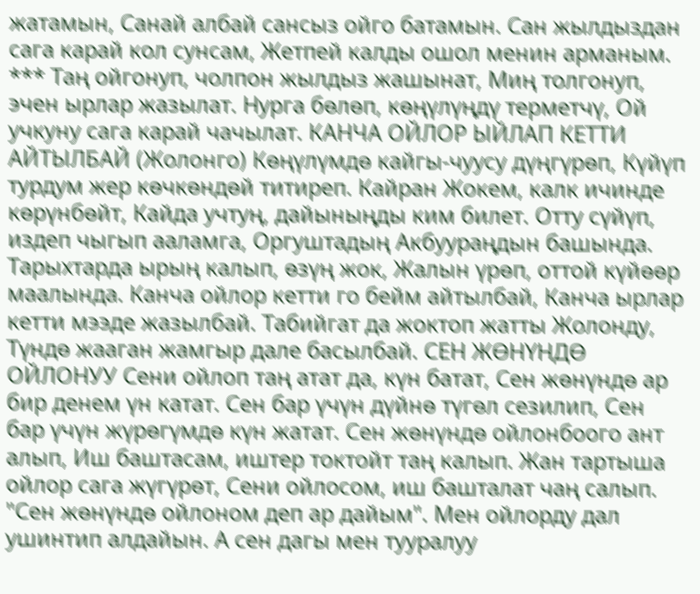жатамын, Санай албай сансыз ойго батамын. Сан жылдыздан сага карай кол сунсам, Жетпей калды ошол менин арманым. *** Таң ойгонуп, чолпон жылдыз жашынат, Миң толгонуп, эчен ырлар жазылат. Нурга бөлөп, көңүлүңдү терметчү, Ой учкуну сага карай чачылат. КАНЧА ОЙЛОР ЫЙЛАП КЕТТИ АЙТЫЛБАЙ (Жолонго) Көңүлүмдө кайгы-чуусу дүңгүрөп, Күйүп турдум жер көчкөндөй титиреп. Кайран Жокем, калк ичинде көрүнбөйт, Кайда учтуң, дайыныңды ким билет. Отту сүйүп, издеп чыгып ааламга, Оргуштадың Акбуураңдын башында. Тарыхтарда ырың калып, өзүң жок, Жалын үрөп, оттой күйөөр маалында. Канча ойлор кетти го бейм айтылбай, Канча ырлар кетти мээде жазылбай. Табийгат да жоктоп жатты Жолонду, Түндө жааган жамгыр дале басылбай. СЕН ЖӨНҮНДӨ ОЙЛОНУУ Сени ойлоп таң атат да, күн батат, Сен жөнүндө ар бир денем үн катат. Сен бар үчүн дүйнө түгөл сезилип, Сен бар үчүн жүрөгүмдө күн жатат. Сен жөнүндө ойлонбоого ант алып, Иш баштасам, иштер токтойт таң калып. Жан тартыша ойлор сага жүгүрөт, Сени ойлосом, иш башталат чаң салып. "Сен жөнүндө ойлоном деп ар дайым". Мен ойлорду дал ушинтип алдайын. А сен дагы мен тууралуу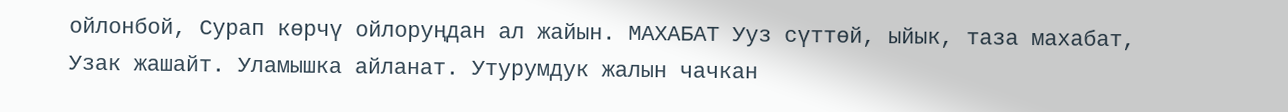ойлонбой, Сурап көрчү ойлоруңдан ал жайын. МАХАБАТ Ууз сүттөй, ыйык, таза махабат, Узак жашайт. Уламышка айланат. Утурумдук жалын чачкан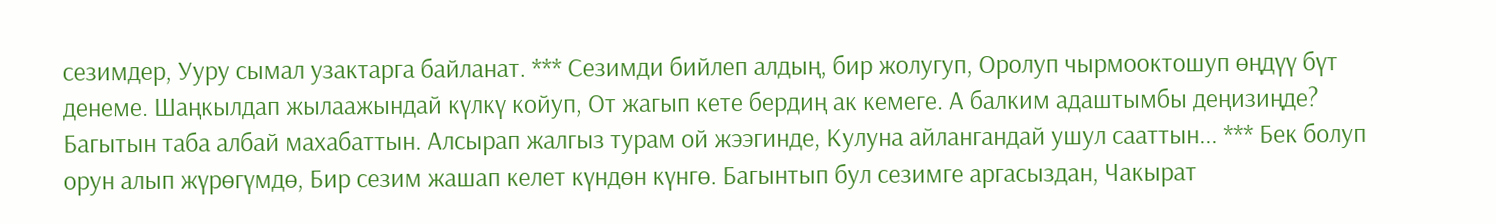сезимдер, Ууру сымал узактарга байланат. *** Сезимди бийлеп алдың, бир жолугуп, Оролуп чырмооктошуп өңдүү бүт денеме. Шаңкылдап жылаажындай күлкү койуп, От жагып кете бердиң ак кемеге. А балким адаштымбы деңизиңде? Багытын таба албай махабаттын. Алсырап жалгыз турам ой жээгинде, Кулуна айлангандай ушул сааттын... *** Бек болуп орун алып жүрөгүмдө, Бир сезим жашап келет күндөн күнгө. Багынтып бул сезимге аргасыздан, Чакырат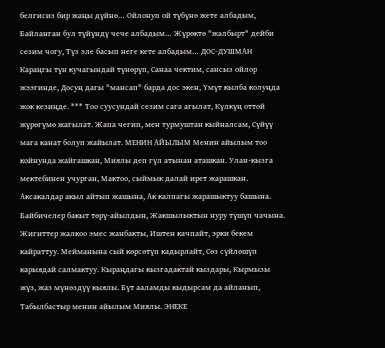белгисиз бир жаңы дүйнө… Ойлонуп ой түбүнө жете албадым, Байланган бул түйүндү чече албадым… Жүрөктө "жалбырт" дейби сезим чогу, Түз эле басып неге кете албадым… ДОС-ДУШМАН Караңгы түн кучагындай түнөрүп, Санаа чектим, сансыз ойлор жээгинде, Досуң дагы "мансап" барда дос экен, Үмүт кылба колуңда жок кезиңде. *** Тоо суусундай сезим сага агылат, Күлкүң оттой жүрөгүмө жагылат. Жапа чегип, мен турмуштан кыйналсам, Сүйүү мага канат болуп жайылат. МЕНИН АЙЫЛЫМ Менин айылым тоо койнунда жайгашкан, Миялы деп гүл атынан аташкан. Улан-кызга мектебинен учурган, Мактоо, сыймык далай ирет жарашкан. Аксакалдар акыл айтып жашына, Ак калпагы жарашыктуу башына. Байбичелер бакыт төрү-айылдын, Жакшылыктын нуру түшүп чачына. Жигиттер жалкоо эмес жанбакты, Иштен качпайт, эрки бекем кайраттуу. Мейманына сый көрсөтүп кадырлайт, Сөз сүйлөшүп карыядай салмактуу. Кыраңдагы кызгадактай кыздары, Кырмызы жүз, жаз мүнөздүү кыялы. Бүт ааламды кыдырсам да айланып, Табылбастыр менин айылым Миялы. ЭНЕКЕ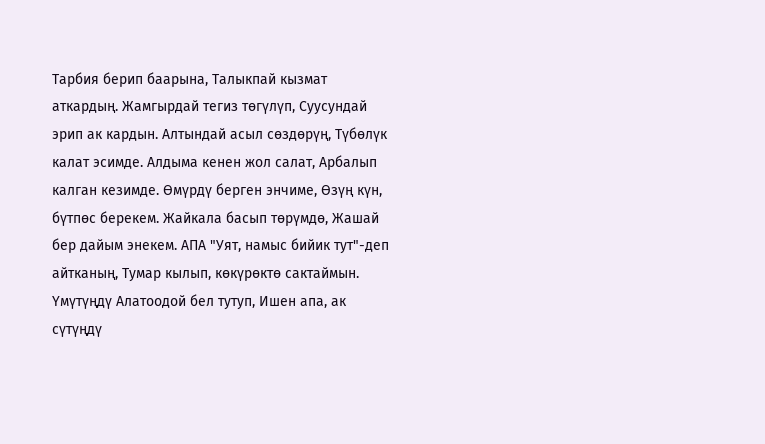Тарбия берип баарына, Талыкпай кызмат аткардың. Жамгырдай тегиз төгүлүп, Суусундай эрип ак кардын. Алтындай асыл сөздөрүң, Түбөлүк калат эсимде. Алдыма кенен жол салат, Арбалып калган кезимде. Өмүрдү берген энчиме, Өзүң күн, бүтпөс берекем. Жайкала басып төрүмдө, Жашай бер дайым энекем. АПА "Уят, намыс бийик тут"-деп айтканың, Тумар кылып, көкүрөктө сактаймын. Үмүтүңдү Алатоодой бел тутуп, Ишен апа, ак сүтүңдү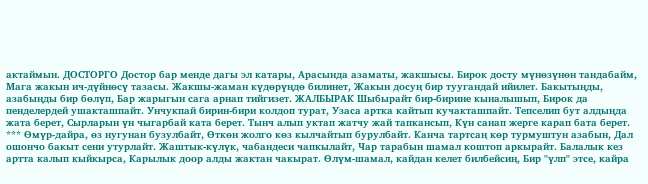актаймын. ДОСТОРГО Достор бар менде дагы эл катары, Арасында азаматы, жакшысы. Бирок досту мүнөзүнөн тандабайм, Мага жакын ич-дүйнөсү тазасы. Жакшы-жаман күдөрүңдө билинет, Жакын досуң бир туугандай ийилет. Бакытыңды, азабыңды бир бөлүп, Бар жарыгын сага арнап тийгизет. ЖАЛБЫРАК Шыбырайт бир-бирине кыналышып, Бирок да пенделердей ушакташпайт. Унчукпай бирин-бири колдоп турат, Узаса артка кайтып кучакташпайт. Тепселип бут алдыңда жата берет, Сырларын үн чыгарбай ката берет. Тынч алып уктап жатчу жай тапкансып, Күн санап жерге карап бата берет. *** Өмүр-дайра, өз нугунан бузулбайт, Өткөн жолго көз кылчайтып бурулбайт. Канча тартсаң көр турмуштун азабын, Дал ошончо бакыт сени утурлайт. Жаштык-күлүк, чабандеси чапкылайт, Чар тарабын шамал коштоп аркырайт. Балалык кез артта калып кыйкырса, Карылык доор алды жактан чакырат. Өлүм-шамал, кайдан келет билбейсиң, Бир "үлп" этсе, кайра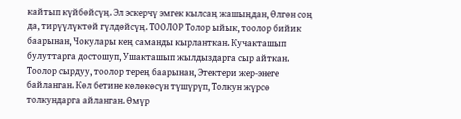кайтып күйбөйсүң. Эл эскерчү эмгек кылсаң жашыңдан, Өлгөн соң да, тирүүлүктөй гүлдөйсүң. ТООЛОР Толор ыйык, тоолор бийик баарынан, Чокулары кең саманды кырланткан. Кучакташып булуттарга достошуп, Ушакташып жылдыздарга сыр айткан. Тоолор сырдуу, тоолор терең баарынан, Этектери жер-энеге байланган. Көл бетине көлөкөсүн түшүрүп, Толкун жүрсө толкундарга айланган. Өмүр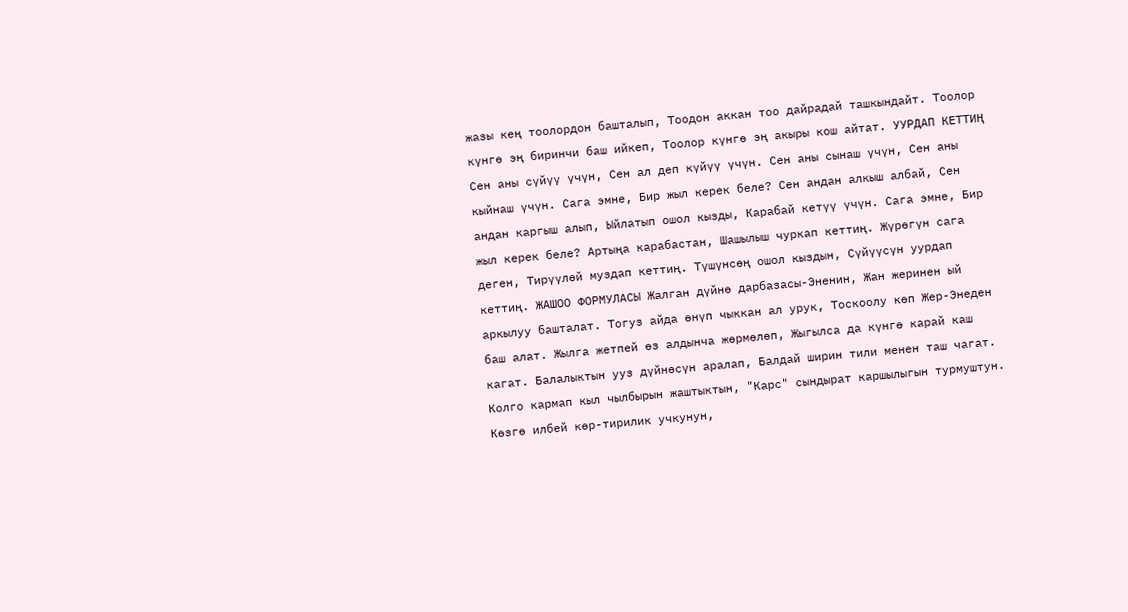жазы кең тоолордон башталып, Тоодон аккан тоо дайрадай ташкындайт. Тоолор күнгө эң биринчи баш ийкеп, Тоолор күнгө эң акыры кош айтат. УУРДАП КЕТТИҢ Сен аны сүйүү үчүн, Сен ал деп күйүү үчүн. Сен аны сынаш үчүн, Сен аны кыйнаш үчүн. Сага эмне, Бир жыл керек беле? Сен андан алкыш албай, Сен андан каргыш алып, Ыйлатып ошол кызды, Карабай кетүү үчүн. Сага эмне, Бир жыл керек беле? Артыңа карабастан, Шашылыш чуркап кеттиң. Жүрөгүн сага деген, Тирүүлөй муздап кеттиң. Түшүнсөң ошол кыздын, Сүйүүсүн уурдап кеттиң. ЖАШОО ФОРМУЛАСЫ Жалган дүйнө дарбазасы-Эненин, Жан жеринен ый аркылуу башталат. Тогуз айда өнүп чыккан ал урук, Тоскоолу көп Жер-Энеден баш алат. Жылга жетпей өз алдынча жөрмөлөп, Жыгылса да күнгө карай каш кагат. Балалыктын ууз дүйнөсүн аралап, Балдай ширин тили менен таш чагат. Колго кармап кыл чылбырын жаштыктын, "Карс" сындырат каршылыгын турмуштун. Көзгө илбей көр-тирилик учкунун,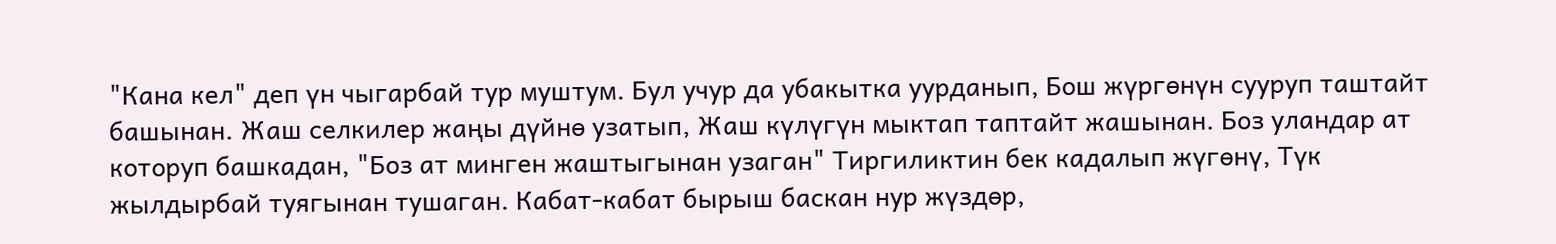"Кана кел" деп үн чыгарбай тур муштум. Бул учур да убакытка уурданып, Бош жүргөнүн сууруп таштайт башынан. Жаш селкилер жаңы дүйнө узатып, Жаш күлүгүн мыктап таптайт жашынан. Боз уландар ат которуп башкадан, "Боз ат минген жаштыгынан узаган" Тиргиликтин бек кадалып жүгөнү, Түк жылдырбай туягынан тушаган. Кабат-кабат бырыш баскан нур жүздөр,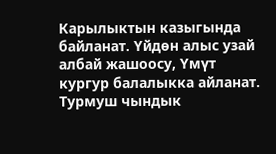Карылыктын казыгында байланат. Үйдөн алыс узай албай жашоосу, Үмүт кургур балалыкка айланат. Турмуш чындык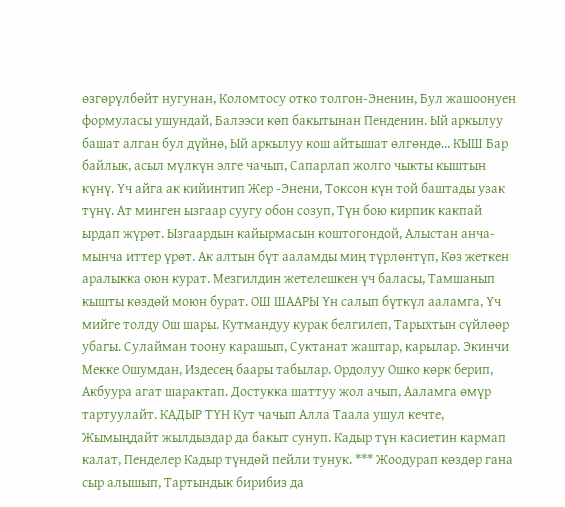өзгөрүлбөйт нугунан, Коломтосу отко толгон-Эненин, Бул жашоонуен формуласы ушундай, Балээси көп бакытынан Пенденин. Ый аркылуу башат алган бул дүйнө, Ый аркылуу кош айтышат өлгөндө… КЫШ Бар байлык, асыл мүлкүн элге чачып, Сапарлап жолго чыкты кыштын күнү. Үч айга ак кийинтип Жер -Энени, Токсон күн той баштады узак түнү. Ат минген ызгаар суугу обон созуп, Түн бою кирпик какпай ырдап жүрөт. Ызгаардын кайырмасын коштогондой, Алыстан анча-мынча иттер үрөт. Ак алтын бүт ааламды миң түрлөнтүп, Көз жеткен аралыкка оюн курат. Мезгилдин жетелешкен үч баласы, Тамшанып кышты көздөй моюн бурат. ОШ ШААРЫ Үн салып бүткүл ааламга, Үч мийге толду Ош шары. Кутмандуу курак белгилеп, Тарыхтын сүйлөөр убагы. Сулайман тоону карашып, Суктанат жаштар, карылар. Экинчи Мекке Ошумдан, Издесең баары табылар. Ордолуу Ошко көрк берип, Акбуура агат шарактап. Достукка шаттуу жол ачып, Ааламга өмүр тартуулайт. КАДЫР ТҮН Кут чачып Алла Таала ушул кечте, Жымыңдайт жылдыздар да бакыт сунуп. Кадыр түн касиетин кармап калат, Пенделер Кадыр түндөй пейли тунук. *** Жоодурап көздөр гана сыр алышып, Тартындык бирибиз да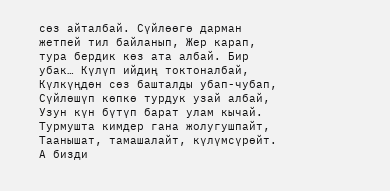сөз айталбай. Сүйлөөгө дарман жетпей тил байланып, Жер карап, тура бердик көз ата албай. Бир убак… Күлүп ийдиң токтоналбай, Күлкүңдөн сөз башталды убап-чубап, Сүйлөшүп көпкө турдук узай албай, Узун күн бүтүп барат улам кычай. Турмушта кимдер гана жолугушпайт, Таанышат, тамашалайт, күлүмсүрөйт. А бизди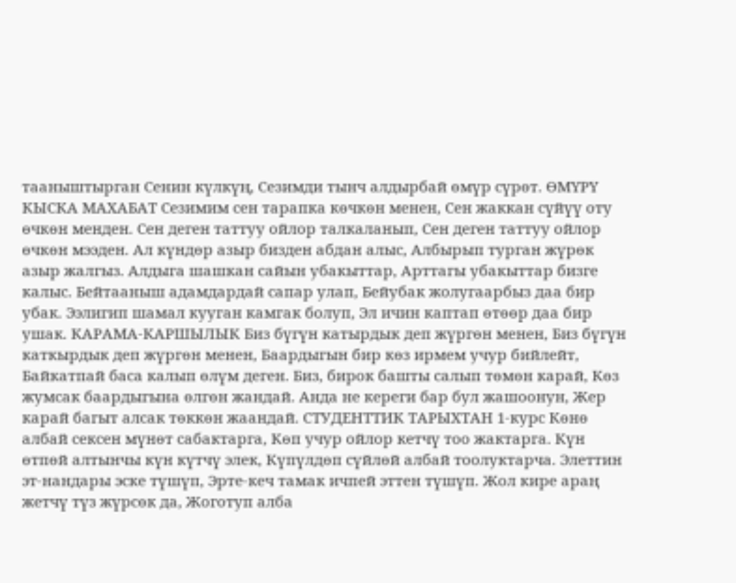тааныштырган Сенин күлкүң, Сезимди тынч алдырбай өмүр сүрөт. ӨМҮРҮ КЫСКА МАХАБАТ Сезимим сен тарапка көчкөн менен, Сен жаккан сүйүү оту өчкөн менден. Сен деген таттуу ойлор талкаланып, Сен деген таттуу ойлор өчкөн мээден. Ал күндөр азыр бизден абдан алыс, Албырып турган жүрөк азыр жалгыз. Алдыга шашкан сайын убакыттар, Арттагы убакыттар бизге калыс. Бейтааныш адамдардай сапар улап, Бейубак жолугаарбыз даа бир убак. Ээлигип шамал кууган камгак болуп, Эл ичин каптап өтөөр даа бир ушак. КАРАМА-КАРШЫЛЫК Биз бүгүн катырдык деп жүргөн менен, Биз бүгүн каткырдык деп жүргөн менен, Баардыгын бир көз ирмем учур бийлейт, Байкатпай баса калып өлүм деген. Биз, бирок башты салып төмөн карай, Көз жумсак баардыгына өлгөн жандай. Анда не кереги бар бул жашоонун, Жер карай багыт алсак төккөн жаандай. СТУДЕНТТИК ТАРЫХТАН 1-курс Көнө албай сексен мүнөт сабактарга, Көп учур ойлор кетчү тоо жактарга. Күн өтпөй алтынчы күн күтчү элек, Күпүлдөп сүйлөй албай тоолуктарча. Элеттин эт-нандары эске түшүп, Эрте-кеч тамак ичпей эттен түшүп. Жол кире араң жетчү түз жүрсөк да, Жоготуп алба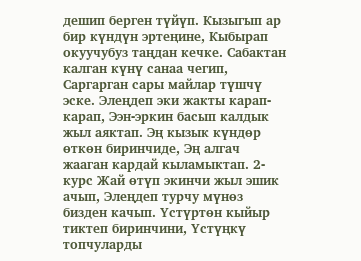дешип берген түйүп. Кызыгып ар бир күндүн эртеңине, Кыбырап окуучубуз таңдан кечке. Сабактан калган күнү санаа чегип, Саргарган сары майлар түшчү эске. Элеңдеп эки жакты карап-карап, Ээн-эркин басып калдык жыл аяктап. Эң кызык күндөр өткөн биринчиде, Эң алгач жааган кардай кыламыктап. 2-курс Жай өтүп экинчи жыл эшик ачып, Элеңдеп турчу мүнөз бизден качып. Үстүртөн кыйыр тиктеп биринчини, Үстүңкү топчуларды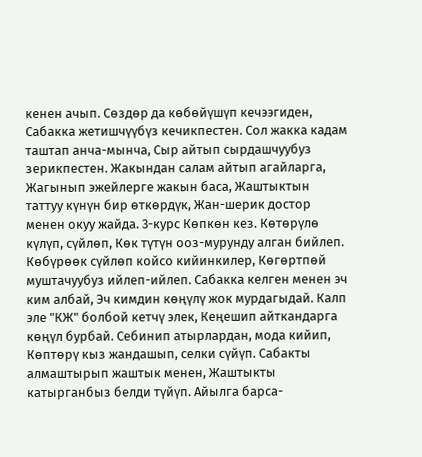кенен ачып. Сөздөр да көбөйүшүп кечээгиден, Сабакка жетишчүүбүз кечикпестен. Сол жакка кадам таштап анча-мынча, Сыр айтып сырдашчуубуз зерикпестен. Жакындан салам айтып агайларга, Жагынып эжейлерге жакын баса, Жаштыктын таттуу күнүн бир өткөрдүк, Жан-шерик достор менен окуу жайда. 3-курс Көпкөн кез. Көтөрүлө күлүп, сүйлөп, Көк түтүн ооз-мурунду алган бийлеп. Көбүрөөк сүйлөп койсо кийинкилер, Көгөртпөй муштачуубуз ийлеп-ийлеп. Сабакка келген менен эч ким албай, Эч кимдин көңүлү жок мурдагыдай. Калп эле "КЖ" болбой кетчү элек, Кеңешип айткандарга көңүл бурбай. Себинип атырлардан, мода кийип, Көптөрү кыз жандашып, селки сүйүп. Сабакты алмаштырып жаштык менен, Жаштыкты катырганбыз белди түйүп. Айылга барса-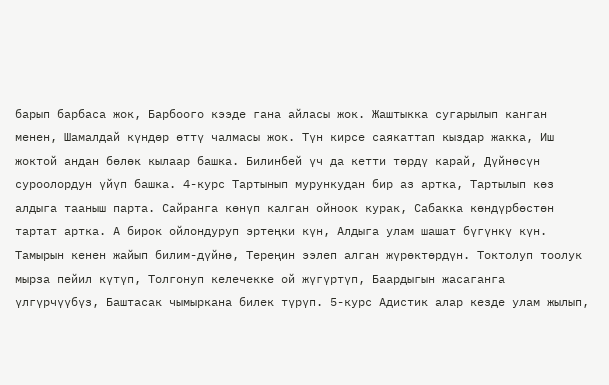барып барбаса жок, Барбоого кээде гана айласы жок. Жаштыкка сугарылып канган менен, Шамалдай күндөр өттү чалмасы жок. Түн кирсе саякаттап кыздар жакка, Иш жоктой андан бөлөк кылаар башка. Билинбей үч да кетти төрдү карай, Дүйнөсүн суроолордун үйүп башка. 4-курс Тартынып мурункудан бир аз артка, Тартылып көз алдыга тааныш парта. Сайранга көнүп калган ойноок курак, Сабакка көндүрбөстөн тартат артка. А бирок ойлондуруп эртеңки күн, Алдыга улам шашат бүгүнкү күн. Тамырын кенен жайып билим-дүйнө, Тереңин ээлеп алган жүрөктөрдүн. Токтолуп тоолук мырза пейил күтүп, Толгонуп келечекке ой жүгүртүп, Баардыгын жасаганга үлгүрчүүбүз, Баштасак чымыркана билек түрүп. 5-курс Адистик алар кезде улам жылып,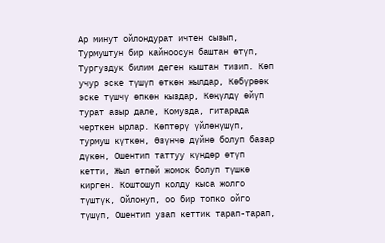Ар минут ойлондурат ичтен сызып, Турмуштун бир кайноосун баштан өтүп, Тургуздук билим деген кыштан тизип. Көп учур эске түшүп өткөн жылдар, Көбүрөөк эске түшчү өпкөн кыздар, Көңүлдү өйүп турат азыр дале, Комузда, гитарада черткен ырлар. Көптөрү үйлөнүшүп, турмуш күткөн, Өзүнчө дүйнө болуп базар дүкөн, Ошентип таттуу күндөр өтүп кетти, Жыл өтпөй жомок болуп түшкө кирген. Коштошуп колду кыса жолго түштүк, Ойлонуп, оо бир топко ойго түшүп, Ошентип узап кеттик тарап-тарап,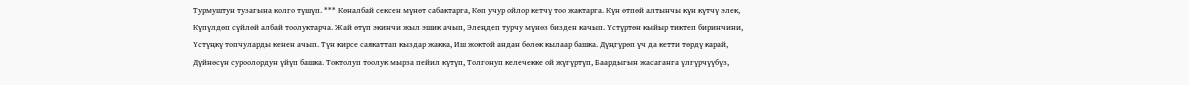Турмуштун тузагына колго түшүп. *** Көналбай сексен мүнөт сабактарга, Көп учур ойлор кетчү тоо жактарга. Күн өтпөй алтынчы күн күтчү элек, Күпүлдөп сүйлөй албай тоолуктарча. Жай өтүп экинчи жыл эшик ачып, Элеңдеп турчу мүнөз бизден качып. Үстүртөн кыйыр тиктеп биринчини, Үстүңкү топчуларды кенен ачып. Түн кирсе саякаттап кыздар жакка, Иш жоктой андан бөлөк кылаар башка. Дүңгүрөп үч да кетти төрдү карай, Дүйнөсүн суроолордун үйүп башка. Токтолуп тоолук мырза пейил күтүп, Толгонуп келечекке ой жүгүртүп, Баардыгын жасаганга үлгүрчүүбүз,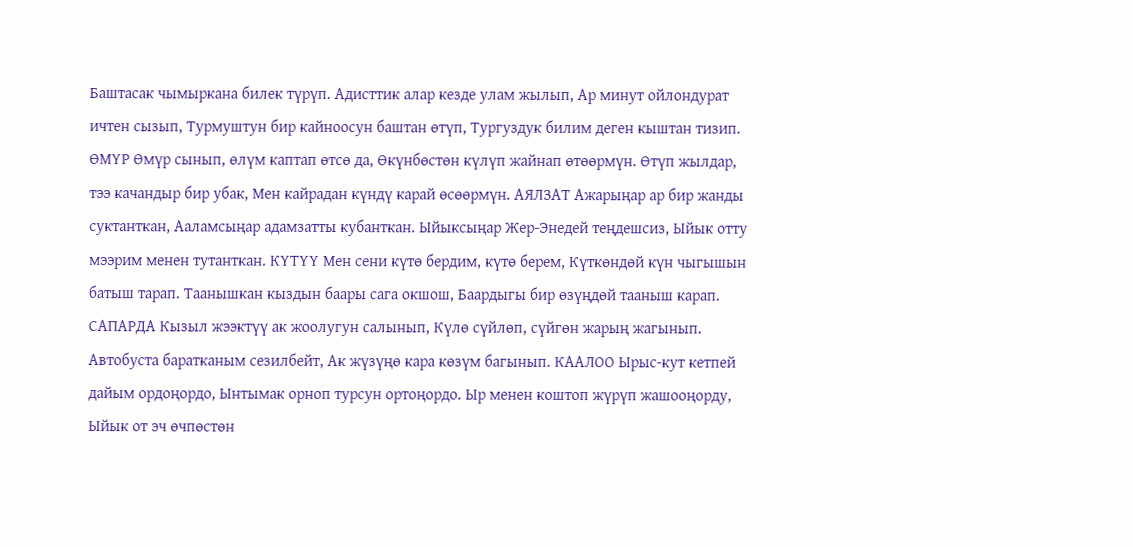Баштасак чымыркана билек түрүп. Адисттик алар кезде улам жылып, Ар минут ойлондурат ичтен сызып, Турмуштун бир кайноосун баштан өтүп, Тургуздук билим деген кыштан тизип. ӨМҮР Өмүр сынып, өлүм каптап өтсө да, Өкүнбөстөн күлүп жайнап өтөөрмүн. Өтүп жылдар, тээ качандыр бир убак, Мен кайрадан күндү карай өсөөрмүн. АЯЛЗАТ Ажарыңар ар бир жанды суктанткан, Ааламсыңар адамзатты кубанткан. Ыйыксыңар Жер-Энедей теңдешсиз, Ыйык отту мээрим менен тутанткан. КҮТҮҮ Мен сени күтө бердим, күтө берем, Күткөндөй күн чыгышын батыш тарап. Таанышкан кыздын баары сага окшош, Баардыгы бир өзүңдөй тааныш карап. САПАРДА Кызыл жээктүү ак жоолугун салынып, Күлө сүйлөп, сүйгөн жарың жагынып. Автобуста баратканым сезилбейт, Ак жүзүңө кара көзүм багынып. КААЛОО Ырыс-кут кетпей дайым ордоңордо, Ынтымак орноп турсун ортоңордо. Ыр менен коштоп жүрүп жашооңорду, Ыйык от эч өчпөстөн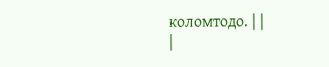коломтодо. | |
|